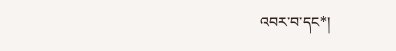འབར་བ་དང*།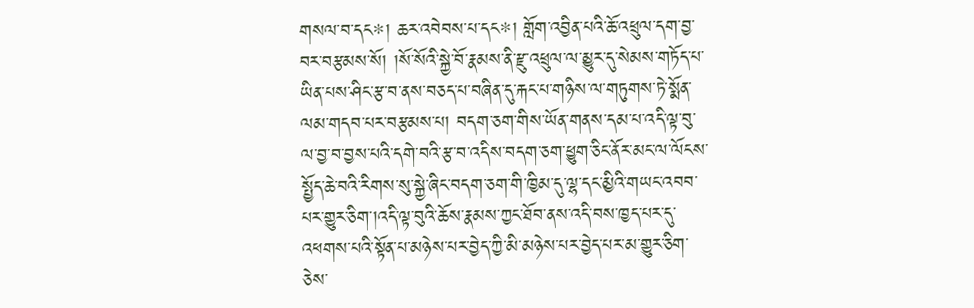གསལ་བ་དང*། ཆར་འབེབས་པ་དང*། གློག་འབྱིན་པའི་ཆོ་འཕྲུལ་དག་བྱ་བར་བརྩམས་སོ། །སོ་སོའི་སྐྱེ་བོ་རྣམས་ནི་རྫུ་འཕྲུལ་ལ་མྱུར་དུ་སེམས་གཏོད་པ་ཡིན་པས་ཤིང་རྩ་བ་ནས་བཅད་པ་བཞིན་དུ་རྐང་པ་གཉིས་ལ་གཏུགས་ཏེ་སྨོན་ལམ་གདབ་པར་བརྩམས་པ། བདག་ཅག་གིས་ཡོན་གནས་དམ་པ་འདི་ལྟ་བུ་ལ་བྱ་བ་བྱས་པའི་དགེ་བའི་རྩ་བ་འདིས་བདག་ཅག་ཕྱུག་ཅིང་ནོར་མང་ལ་ལོངས་སྤྱོད་ཆེ་བའི་རིགས་སུ་སྐྱེ་ཞིང་བདག་ཅག་གི་ཁྱིམ་དུ་ལྷ་དང་མྱིའི་གཡང་འབབ་པར་གྱུར་ཅིག་།འདི་ལྟ་བུའི་ཆོས་རྣམས་ཀྱང་ཐོབ་ནས་འདི་བས་ཁྱད་པར་དུ་འཕགས་པའི་སྟོན་པ་མཉེས་པར་བྱེད་ཀྱི་མི་མཉེས་པར་བྱེད་པར་མ་གྱུར་ཅིག་ཅེས་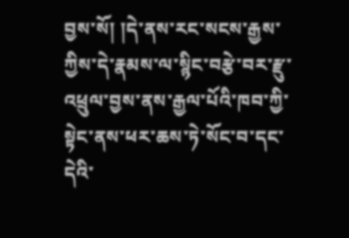བྱས་སོ། །དེ་ནས་རང་སངས་རྒྱས་ཀྱིས་དེ་རྣམས་ལ་སྙིང་བརྩེ་བར་རྫུ་འཕྲུལ་བྱས་ནས་རྒྱལ་པོའི་ཁབ་ཀྱི་སྟེང་ནས་ཕར་ཆས་ཏེ་སོང་བ་དང་དེའི་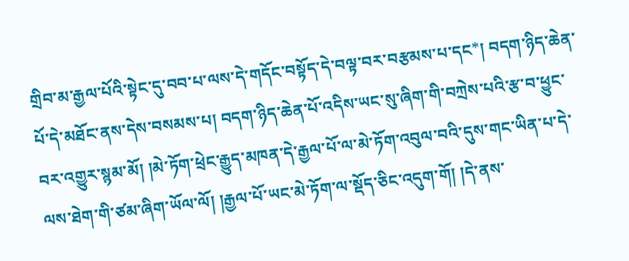གྲིབ་མ་རྒྱལ་པོའི་སྟེང་དུ་བབ་པ་ལས་དེ་གདོང་བསྟོད་དེ་བལྟ་བར་བརྩམས་པ་དང*། བདག་ཉིད་ཆེན་པོ་དེ་མཐོང་ནས་དེས་བསམས་པ། བདག་ཉིད་ཆེན་པོ་འདིས་ཡང་སུ་ཞིག་གི་བཀྲེས་པའི་རྩ་བ་ཕྱུང་བར་འགྱུར་སྙམ་མོ། །མེ་ཏོག་ཕྲེང་རྒྱུད་མཁན་དེ་རྒྱལ་པོ་ལ་མེ་ཏོག་འབུལ་བའི་དུས་གང་ཡིན་པ་དེ་ལས་ཐེག་གི་ཙམ་ཞིག་ཡོལ་ལོ། །རྒྱལ་པོ་ཡང་མེ་ཏོག་ལ་སྡོད་ཅིང་འདུག་གོ། །དེ་ནས་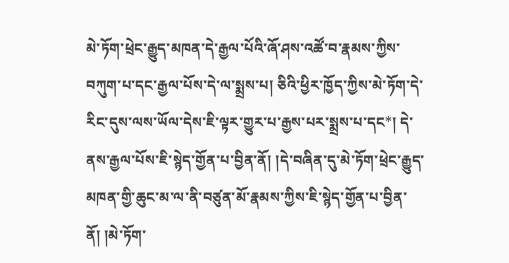མེ་ཏོག་ཕྲེང་རྒྱུད་མཁན་དེ་རྒྱལ་པོའི་ཞོ་ཤས་འཚོ་བ་རྣམས་ཀྱིས་བཀུག་པ་དང་རྒྱལ་པོས་དེ་ལ་སྨྲས་པ། ཅིའི་ཕྱིར་ཁྱོད་ཀྱིས་མེ་ཏོག་དེ་རིང་དུས་ལས་ཡོལ་དེས་ཇི་ལྟར་གྱུར་པ་རྒྱས་པར་སྨྲས་པ་དང*། དེ་ནས་རྒྱལ་པོས་ཇི་སྙེད་གྱོན་པ་བྱིན་ནོ། །དེ་བཞིན་དུ་མེ་ཏོག་ཕྲེང་རྒྱུད་མཁན་གྱི་ཆུང་མ་ལ་ནི་བཙུན་མོ་རྣམས་ཀྱིས་ཇི་སྙེད་གྱོན་པ་བྱིན་ནོ། །མེ་ཏོག་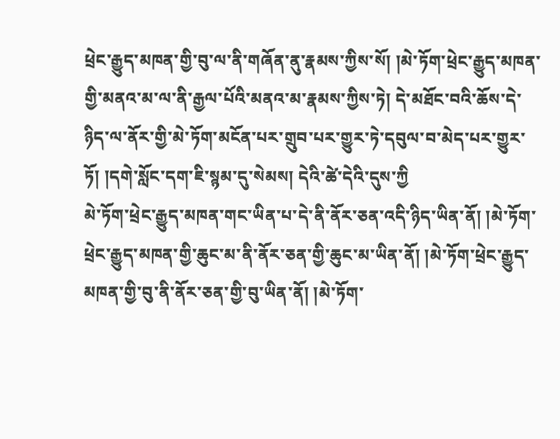ཕྲེང་རྒྱུད་མཁན་གྱི་བུ་ལ་ནི་གཞོན་ནུ་རྣམས་ཀྱིས་སོ། །མེ་ཏོག་ཕྲེང་རྒྱུད་མཁན་གྱི་མནའ་མ་ལ་ནི་རྒྱལ་པོའི་མནའ་མ་རྣམས་ཀྱིས་ཏེ། དེ་མཐོང་བའི་ཆོས་དེ་ཉིད་ལ་ནོར་གྱི་མེ་ཏོག་མངོན་པར་གྲུབ་པར་གྱུར་ཏེ་དབུལ་བ་མེད་པར་གྱུར་ཏོ། །དགེ་སློང་དག་ཇི་སྙམ་དུ་སེམས། དེའི་ཚེ་དེའི་དུས་ཀྱི
མེ་ཏོག་ཕྲེང་རྒྱུད་མཁན་གང་ཡིན་པ་དེ་ནི་ནོར་ཅན་འདི་ཉིད་ཡིན་ནོ། །མེ་ཏོག་ཕྲེང་རྒྱུད་མཁན་གྱི་ཆུང་མ་ནི་ནོར་ཅན་གྱི་ཆུང་མ་ཡིན་ནོ། །མེ་ཏོག་ཕྲེང་རྒྱུད་མཁན་གྱི་བུ་ནི་ནོར་ཅན་གྱི་བུ་ཡིན་ནོ། །མེ་ཏོག་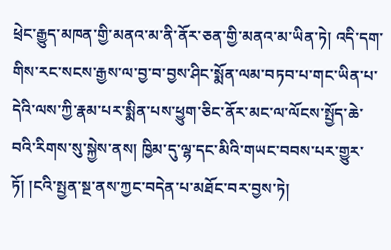ཕྲེང་རྒྱུད་མཁན་གྱི་མནའ་མ་ནི་ནོར་ཅན་གྱི་མནའ་མ་ཡིན་ཏེ། འདི་དག་གིས་རང་སངས་རྒྱས་ལ་བྱ་བ་བྱས་ཤིང་སྨོན་ལམ་བཏབ་པ་གང་ཡིན་པ་དེའི་ལས་ཀྱི་རྣམ་པར་སྨིན་པས་ཕྱུག་ཅིང་ནོར་མང་ལ་ལོངས་སྤྱོད་ཆེ་བའི་རིགས་སུ་སྐྱེས་ནས། ཁྱིམ་དུ་ལྷ་དང་མིའི་གཡང་བབས་པར་གྱུར་ཏོ། །ངའི་སྤྱན་སྔ་ནས་ཀྱང་བདེན་པ་མཐོང་བར་བྱས་ཏེ།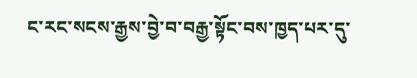ང་རང་སངས་རྒྱས་བྱེ་བ་བརྒྱ་སྟོང་བས་ཁྱད་པར་དུ་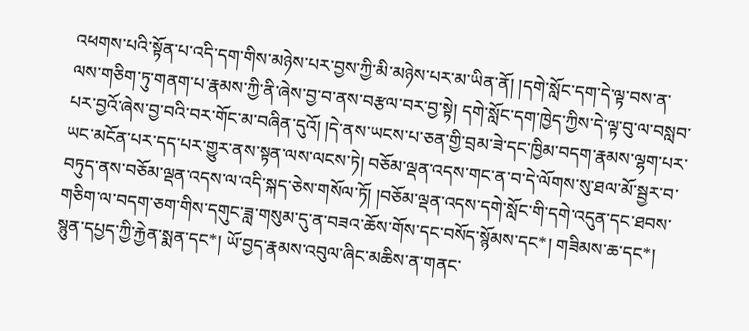འཕགས་པའི་སྟོན་པ་འདི་དག་གིས་མཉེས་པར་བྱས་ཀྱི་མི་མཉེས་པར་མ་ཡིན་ནོ། །དགེ་སློང་དག་དེ་ལྟ་བས་ན་ལས་གཅིག་ཏུ་གནག་པ་རྣམས་ཀྱི་ནི་ཞེས་བྱ་བ་ནས་བརྩལ་བར་བྱ་སྟེ། དགེ་སློང་དག་ཁྱེད་ཀྱིས་དེ་ལྟ་བུ་ལ་བསླབ་པར་བྱའོ་ཞེས་བྱ་བའི་བར་གོང་མ་བཞིན་དུའོ། །དེ་ནས་ཡངས་པ་ཅན་གྱི་བྲམ་ཟེ་དང་ཁྱིམ་བདག་རྣམས་ལྷག་པར་ཡང་མངོན་པར་དད་པར་གྱུར་ནས་སྟན་ལས་ལངས་ཏེ། བཅོམ་ལྡན་འདས་གང་ན་བ་དེ་ལོགས་སུ་ཐལ་མོ་སྦྱར་བ་བཏུད་ནས་བཅོམ་ལྡན་འདས་ལ་འདི་སྐད་ཅེས་གསོལ་ཏོ། །བཅོམ་ལྡན་འདས་དགེ་སློང་གི་དགེ་འདུན་དང་ཐབས་གཅིག་ལ་བདག་ཅག་གིས་དགུང་ཟླ་གསུམ་དུ་ན་བཟའ་ཆོས་གོས་དང་བསོད་སྙོམས་དང*། གཟིམས་ཆ་དང*། སྙུན་དཔྱད་ཀྱི་རྐྱེན་སྨན་དང*། ཡོ་བྱད་རྣམས་འབུལ་ཞིང་མཆིས་ན་གནང་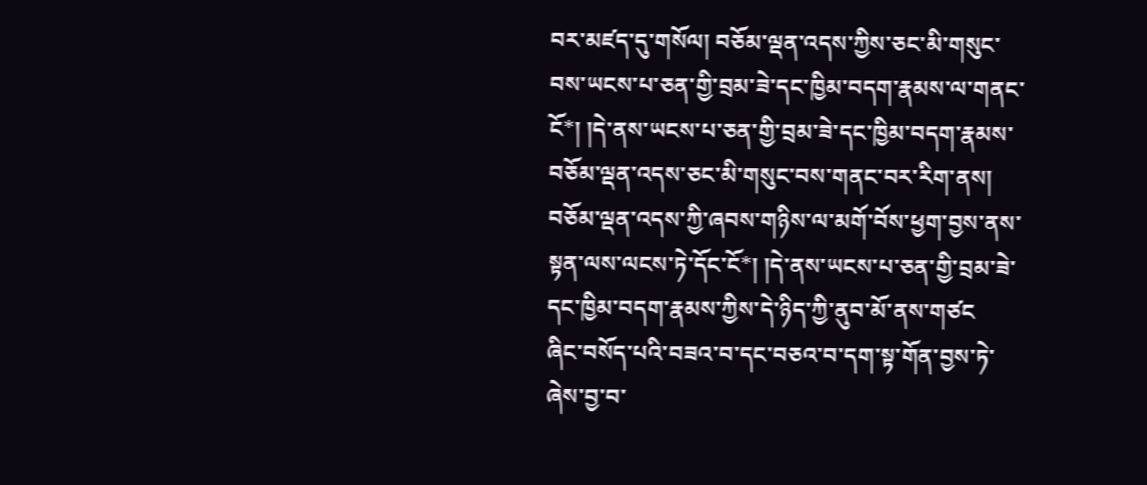བར་མཛད་དུ་གསོལ། བཅོམ་ལྡན་འདས་ཀྱིས་ཅང་མི་གསུང་བས་ཡངས་པ་ཅན་གྱི་བྲམ་ཟེ་དང་ཁྱིམ་བདག་རྣམས་ལ་གནང་ངོ*། །དེ་ནས་ཡངས་པ་ཅན་གྱི་བྲམ་ཟེ་དང་ཁྱིམ་བདག་རྣམས་བཅོམ་ལྡན་འདས་ཅང་མི་གསུང་བས་གནང་བར་རིག་ནས། བཅོམ་ལྡན་འདས་ཀྱི་ཞབས་གཉིས་ལ་མགོ་བོས་ཕྱག་བྱས་ནས་སྟན་ལས་ལངས་ཏེ་དོང་ངོ*། །དེ་ནས་ཡངས་པ་ཅན་གྱི་བྲམ་ཟེ་དང་ཁྱིམ་བདག་རྣམས་ཀྱིས་དེ་ཉིད་ཀྱི་ནུབ་མོ་ནས་གཙང
ཞིང་བསོད་པའི་བཟའ་བ་དང་བཅའ་བ་དག་སྟ་གོན་བྱས་ཏེ་ཞེས་བྱ་བ་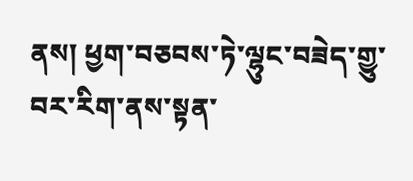ནས། ཕྱག་བཅབས་ཏེ་ལྷུང་བཟེད་གྱུ་བར་རིག་ནས་སྟན་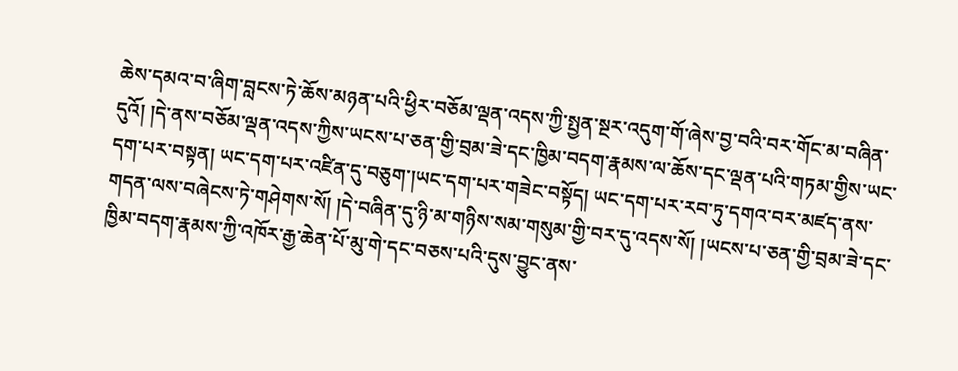ཆེས་དམའ་བ་ཞིག་བླངས་ཏེ་ཆོས་མཉན་པའི་ཕྱིར་བཅོམ་ལྡན་འདས་ཀྱི་སྤྱན་སྔར་འདུག་གོ་ཞེས་བྱ་བའི་བར་གོང་མ་བཞིན་དུའོ། །དེ་ནས་བཅོམ་ལྡན་འདས་ཀྱིས་ཡངས་པ་ཅན་གྱི་བྲམ་ཟེ་དང་ཁྱིམ་བདག་རྣམས་ལ་ཆོས་དང་ལྡན་པའི་གཏམ་གྱིས་ཡང་དག་པར་བསྟན། ཡང་དག་པར་འཛིན་དུ་བཅུག་།ཡང་དག་པར་གཟེང་བསྟོད། ཡང་དག་པར་རབ་ཏུ་དགའ་བར་མཛད་ནས་གདན་ལས་བཞེངས་ཏེ་གཤེགས་སོ། །དེ་བཞིན་དུ་ཉི་མ་གཉིས་སམ་གསུམ་གྱི་བར་དུ་འདས་སོ། །ཡངས་པ་ཅན་གྱི་བྲམ་ཟེ་དང་ཁྱིམ་བདག་རྣམས་ཀྱི་འཁོར་རྒྱ་ཆེན་པོ་མུ་གེ་དང་བཅས་པའི་དུས་བྱུང་ནས་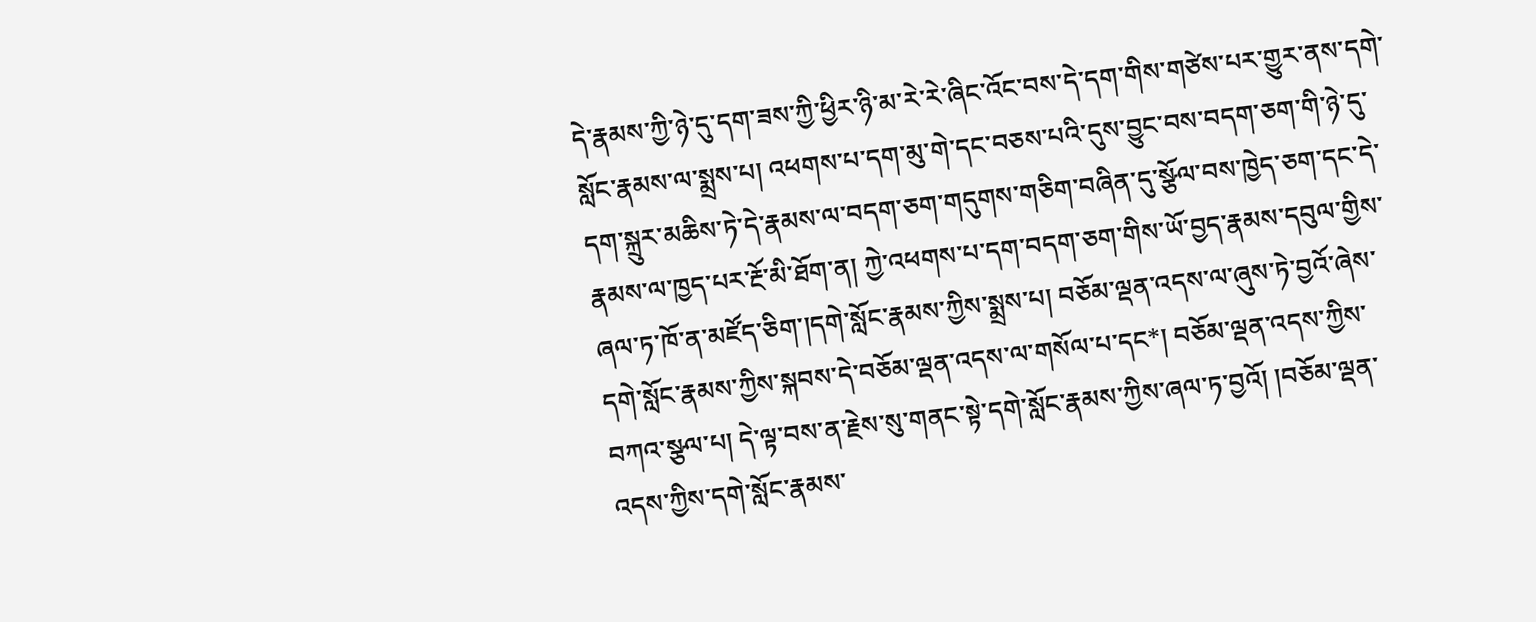དེ་རྣམས་ཀྱི་ཉེ་དུ་དག་ཟས་ཀྱི་ཕྱིར་ཉི་མ་རེ་རེ་ཞིང་འོང་བས་དེ་དག་གིས་གཙེས་པར་གྱུར་ནས་དགེ་སློང་རྣམས་ལ་སྨྲས་པ། འཕགས་པ་དག་མུ་གེ་དང་བཅས་པའི་དུས་བྱུང་བས་བདག་ཅག་གི་ཉེ་དུ་དག་སྐྲུར་མཆིས་ཏེ་དེ་རྣམས་ལ་བདག་ཅག་གདུགས་གཅིག་བཞིན་དུ་སྩོལ་བས་ཁྱེད་ཅག་དང་དེ་རྣམས་ལ་ཁྱད་པར་རྔོ་མི་ཐོག་ན། ཀྱེ་འཕགས་པ་དག་བདག་ཅག་གིས་ཡོ་བྱད་རྣམས་དབུལ་གྱིས་ཞལ་ཏ་ཁོ་ན་མཛོད་ཅིག་།དགེ་སློང་རྣམས་ཀྱིས་སྨྲས་པ། བཅོམ་ལྡན་འདས་ལ་ཞུས་ཏེ་བྱའོ་ཞེས་དགེ་སློང་རྣམས་ཀྱིས་སྐབས་དེ་བཅོམ་ལྡན་འདས་ལ་གསོལ་པ་དང*། བཅོམ་ལྡན་འདས་ཀྱིས་བཀའ་སྩལ་པ། དེ་ལྟ་བས་ན་རྗེས་སུ་གནང་སྟེ་དགེ་སློང་རྣམས་ཀྱིས་ཞལ་ཏ་བྱའོ། །བཅོམ་ལྡན་འདས་ཀྱིས་དགེ་སློང་རྣམས་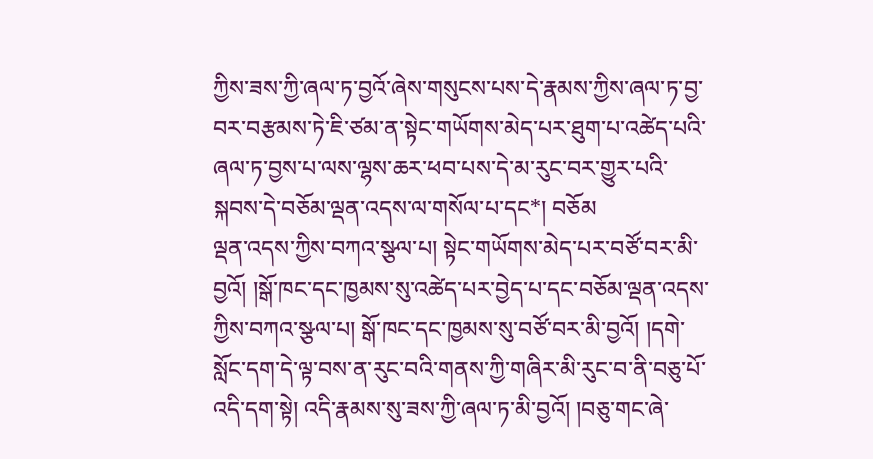ཀྱིས་ཟས་ཀྱི་ཞལ་ཏ་བྱའོ་ཞེས་གསུངས་པས་དེ་རྣམས་ཀྱིས་ཞལ་ཏ་བྱ་བར་བརྩམས་ཏེ་ཇི་ཙམ་ན་སྟེང་གཡོགས་མེད་པར་ཐུག་པ་འཚེད་པའི་ཞལ་ཏ་བྱས་པ་ལས་ལྷས་ཆར་ཕབ་པས་དེ་མ་རུང་བར་གྱུར་པའི་སྐབས་དེ་བཅོམ་ལྡན་འདས་ལ་གསོལ་པ་དང*། བཅོམ
ལྡན་འདས་ཀྱིས་བཀའ་སྩལ་པ། སྟེང་གཡོགས་མེད་པར་བཙོ་བར་མི་བྱའོ། །སྒོ་ཁང་དང་ཁྱམས་སུ་འཚེད་པར་བྱེད་པ་དང་བཅོམ་ལྡན་འདས་ཀྱིས་བཀའ་སྩལ་པ། སྒོ་ཁང་དང་ཁྱམས་སུ་བཙོ་བར་མི་བྱའོ། །དགེ་སློང་དག་དེ་ལྟ་བས་ན་རུང་བའི་གནས་ཀྱི་གཞིར་མི་རུང་བ་ནི་བཅུ་པོ་འདི་དག་སྟེ། འདི་རྣམས་སུ་ཟས་ཀྱི་ཞལ་ཏ་མི་བྱའོ། །བཅུ་གང་ཞེ་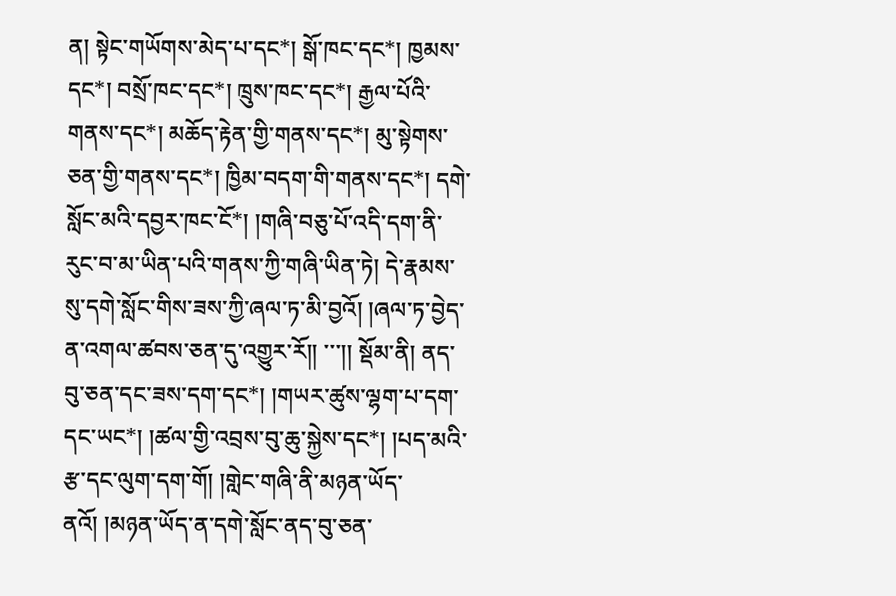ན། སྟེང་གཡོགས་མེད་པ་དང*། སྒོ་ཁང་དང*། ཁྱམས་དང*། བསྲོ་ཁང་དང*། ཁྲུས་ཁང་དང*། རྒྱལ་པོའི་གནས་དང*། མཆོད་རྟེན་གྱི་གནས་དང*། མུ་སྟེགས་ཅན་གྱི་གནས་དང*། ཁྱིམ་བདག་གི་གནས་དང*། དགེ་སློང་མའི་དབྱར་ཁང་ངོ*། །གཞི་བཅུ་པོ་འདི་དག་ནི་རུང་བ་མ་ཡིན་པའི་གནས་ཀྱི་གཞི་ཡིན་ཏེ། དེ་རྣམས་སུ་དགེ་སློང་གིས་ཟས་ཀྱི་ཞལ་ཏ་མི་བྱའོ། །ཞལ་ཏ་བྱེད་ན་འགལ་ཚབས་ཅན་དུ་འགྱུར་རོ།། ་་་།། སྡོམ་ནི། ནད་བུ་ཅན་དང་ཟས་དག་དང*། །གཡར་ཚུས་ལྷག་པ་དག་དང་ཡང*། །ཚལ་གྱི་འབྲས་བུ་ཆུ་སྐྱེས་དང*། །པད་མའི་རྩ་དང་ལུག་དག་གོ། །གླེང་གཞི་ནི་མཉན་ཡོད་ནའོ། །མཉན་ཡོད་ན་དགེ་སློང་ནད་བུ་ཅན་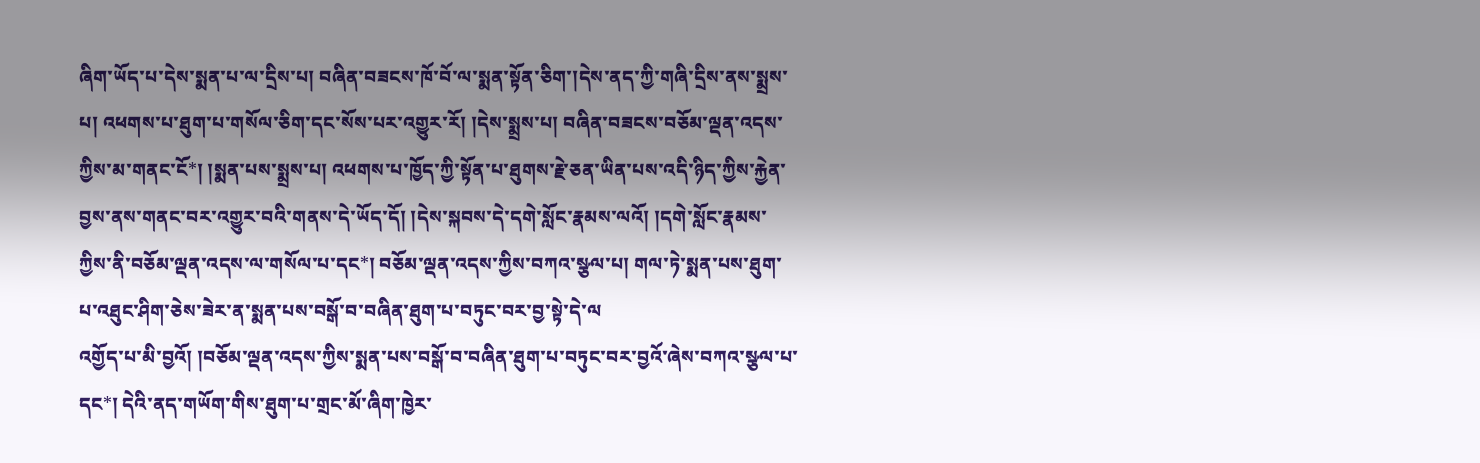ཞིག་ཡོད་པ་དེས་སྨན་པ་ལ་དྲིས་པ། བཞིན་བཟངས་ཁོ་བོ་ལ་སྨན་སྟོན་ཅིག་།དེས་ནད་ཀྱི་གཞི་དྲིས་ནས་སྨྲས་པ། འཕགས་པ་ཐུག་པ་གསོལ་ཅིག་དང་སོས་པར་འགྱུར་རོ། །དེས་སྨྲས་པ། བཞིན་བཟངས་བཅོམ་ལྡན་འདས་ཀྱིས་མ་གནང་ངོ*། །སྨན་པས་སྨྲས་པ། འཕགས་པ་ཁྱོད་ཀྱི་སྟོན་པ་ཐུགས་རྗེ་ཅན་ཡིན་པས་འདི་ཉིད་ཀྱིས་རྐྱེན་བྱས་ནས་གནང་བར་འགྱུར་བའི་གནས་དེ་ཡོད་དོ། །དེས་སྐབས་དེ་དགེ་སློང་རྣམས་ལའོ། །དགེ་སློང་རྣམས་ཀྱིས་ནི་བཅོམ་ལྡན་འདས་ལ་གསོལ་པ་དང*། བཅོམ་ལྡན་འདས་ཀྱིས་བཀའ་སྩལ་པ། གལ་ཏེ་སྨན་པས་ཐུག་པ་འཐུང་ཤིག་ཅེས་ཟེར་ན་སྨན་པས་བསྒོ་བ་བཞིན་ཐུག་པ་བཏུང་བར་བྱ་སྟེ་དེ་ལ
འགྱོད་པ་མི་བྱའོ། །བཅོམ་ལྡན་འདས་ཀྱིས་སྨན་པས་བསྒོ་བ་བཞིན་ཐུག་པ་བཏུང་བར་བྱའོ་ཞེས་བཀའ་སྩལ་པ་དང*། དེའི་ནད་གཡོག་གིས་ཐུག་པ་གྲང་མོ་ཞིག་ཁྱེར་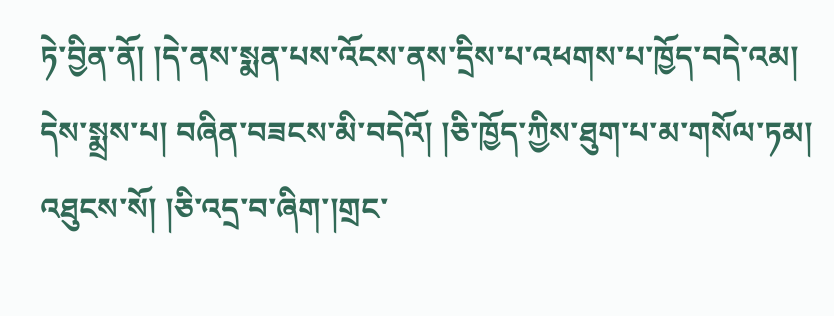ཏེ་བྱིན་ནོ། །དེ་ནས་སྨན་པས་འོངས་ནས་དྲིས་པ་འཕགས་པ་ཁྱོད་བདེ་འམ། དེས་སྨྲས་པ། བཞིན་བཟངས་མི་བདེའོ། །ཅི་ཁྱོད་ཀྱིས་ཐུག་པ་མ་གསོལ་ཏམ། འཐུངས་སོ། །ཅི་འདྲ་བ་ཞིག་།གྲང་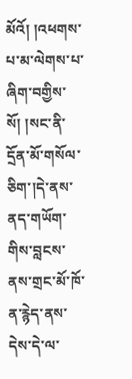མོའོ། །འཕགས་པ་མ་ལེགས་པ་ཞིག་བགྱིས་སོ། །སང་ནི་དྲོན་མོ་གསོལ་ཅིག་།དེ་ནས་ནད་གཡོག་གིས་བླངས་ནས་གྲང་མོ་ཁོ་ན་རྙེད་ནས་དེས་དེ་ལ་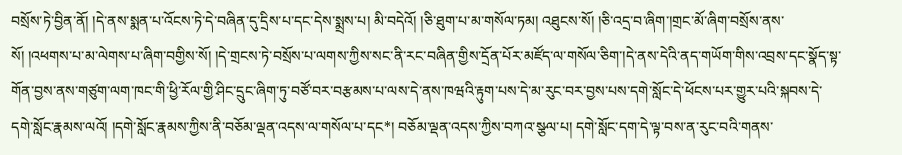བསྲོས་ཏེ་བྱིན་ནོ། །དེ་ནས་སྨན་པ་འོངས་ཏེ་དེ་བཞིན་དུ་དྲིས་པ་དང་དེས་སྨྲས་པ། མི་བདེའོ། །ཅི་ཐུག་པ་མ་གསོལ་ཏམ། འཐུངས་སོ། །ཅི་འདྲ་བ་ཞིག་།གྲང་མོ་ཞིག་བསྲོས་ནས་སོ། །འཕགས་པ་མ་ལེགས་པ་ཞིག་བགྱིས་སོ། །དེ་གྲངས་ཏེ་བསྲོས་པ་ལགས་ཀྱིས་སང་ནི་རང་བཞིན་གྱིས་དྲོན་པོར་མཛོད་ལ་གསོལ་ཅིག་།དེ་ནས་དེའི་ནད་གཡོག་གིས་འབྲས་དང་སྣོད་སྟ་གོན་བྱས་ནས་གཙུག་ལག་ཁང་གི་ཕྱི་རོལ་གྱི་ཤིང་དྲུང་ཞིག་ཏུ་བཙོ་བར་བརྩམས་པ་ལས་དེ་ནས་ཁཝའི་རྟུག་པས་དེ་མ་རུང་བར་བྱས་པས་དགེ་སློང་དེ་ཕོངས་པར་གྱུར་པའི་སྐབས་དེ་དགེ་སློང་རྣམས་ལའོ། །དགེ་སློང་རྣམས་ཀྱིས་ནི་བཅོམ་ལྡན་འདས་ལ་གསོལ་པ་དང*། བཅོམ་ལྡན་འདས་ཀྱིས་བཀའ་སྩལ་པ། དགེ་སློང་དག་དེ་ལྟ་བས་ན་རུང་བའི་གནས་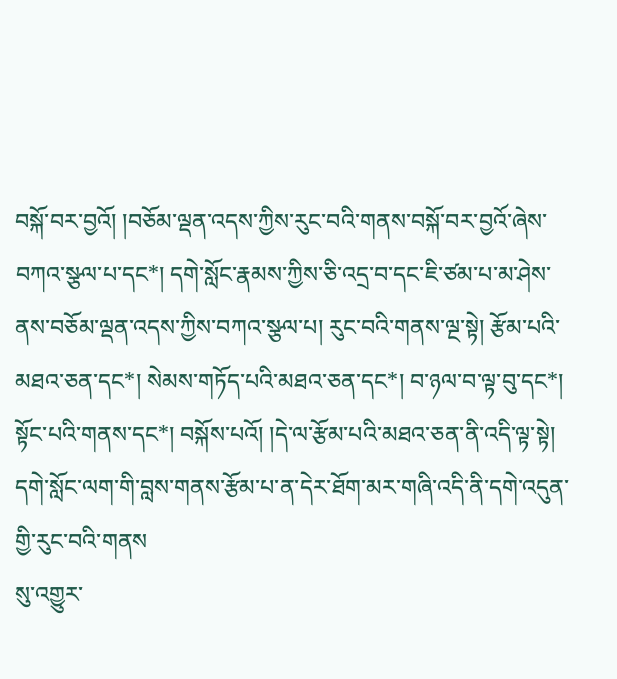བསྐོ་བར་བྱའོ། །བཅོམ་ལྡན་འདས་ཀྱིས་རུང་བའི་གནས་བསྐོ་བར་བྱའོ་ཞེས་བཀའ་སྩལ་པ་དང*། དགེ་སློང་རྣམས་ཀྱིས་ཅི་འདྲ་བ་དང་ཇི་ཙམ་པ་མ་ཤེས་ནས་བཅོམ་ལྡན་འདས་ཀྱིས་བཀའ་སྩལ་པ། རུང་བའི་གནས་ལྔ་སྟེ། རྩོམ་པའི་མཐའ་ཅན་དང*། སེམས་གཏོད་པའི་མཐའ་ཅན་དང*། བ་ཉལ་བ་ལྟ་བུ་དང*། སྟོང་པའི་གནས་དང*། བསྐོས་པའོ། །དེ་ལ་རྩོམ་པའི་མཐའ་ཅན་ནི་འདི་ལྟ་སྟེ། དགེ་སློང་ལག་གི་བླས་གནས་རྩོམ་པ་ན་དེར་ཐོག་མར་གཞི་འདི་ནི་དགེ་འདུན་གྱི་རུང་བའི་གནས
སུ་འགྱུར་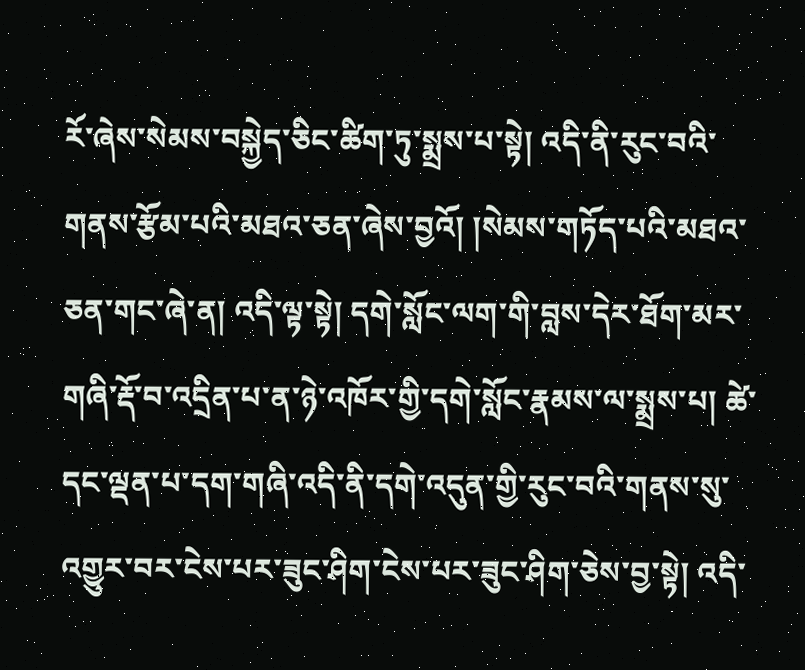རོ་ཞེས་སེམས་བསྐྱེད་ཅིང་ཚིག་ཏུ་སྨྲས་པ་སྟེ། འདི་ནི་རུང་བའི་གནས་རྩོམ་པའི་མཐའ་ཅན་ཞེས་བྱའོ། །སེམས་གཏོད་པའི་མཐའ་ཅན་གང་ཞེ་ན། འདི་ལྟ་སྟེ། དགེ་སློང་ལག་གི་བླས་དེར་ཐོག་མར་གཞི་རྡོ་བ་འདྲིན་པ་ན་ཉེ་འཁོར་གྱི་དགེ་སློང་རྣམས་ལ་སྨྲས་པ། ཚེ་དང་ལྡན་པ་དག་གཞི་འདི་ནི་དགེ་འདུན་གྱི་རུང་བའི་གནས་སུ་འགྱུར་བར་ངེས་པར་ཟུང་ཤིག་ངེས་པར་ཟུང་ཤིག་ཅེས་བྱ་སྟེ། འདི་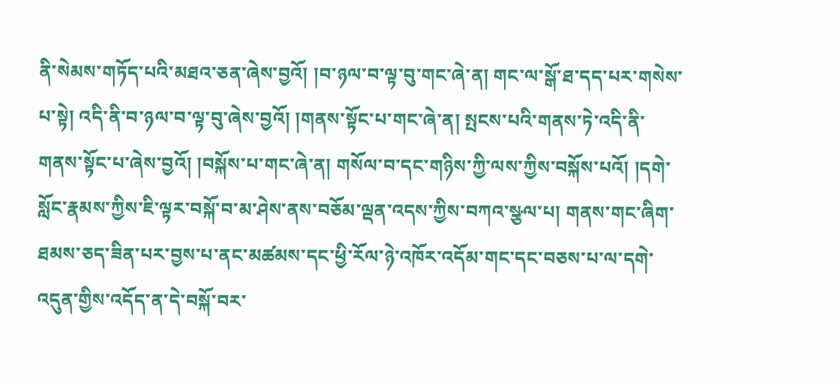ནི་སེམས་གཏོད་པའི་མཐའ་ཅན་ཞེས་བྱའོ། །བ་ཉལ་བ་ལྟ་བུ་གང་ཞེ་ན། གང་ལ་སྒོ་ཐ་དད་པར་གསེས་པ་སྟེ། འདི་ནི་བ་ཉལ་བ་ལྟ་བུ་ཞེས་བྱའོ། །གནས་སྟོང་པ་གང་ཞེ་ན། སྤངས་པའི་གནས་ཏེ་འདི་ནི་གནས་སྟོང་པ་ཞེས་བྱའོ། །བསྐོས་པ་གང་ཞེ་ན། གསོལ་བ་དང་གཉིས་ཀྱི་ལས་ཀྱིས་བསྐོས་པའོ། །དགེ་སློང་རྣམས་ཀྱིས་ཇི་ལྟར་བསྐོ་བ་མ་ཤེས་ནས་བཅོམ་ལྡན་འདས་ཀྱིས་བཀའ་སྩལ་པ། གནས་གང་ཞིག་ཐམས་ཅད་ཟིན་པར་བྱས་པ་ནང་མཚམས་དང་ཕྱི་རོལ་ཉེ་འཁོར་འདོམ་གང་དང་བཅས་པ་ལ་དགེ་འདུན་གྱིས་འདོད་ན་དེ་བསྐོ་བར་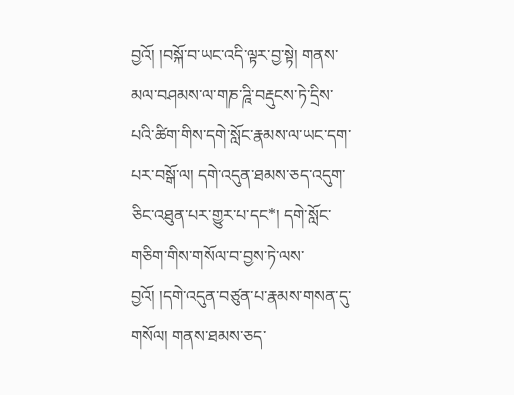བྱའོ། །བསྐོ་བ་ཡང་འདི་ལྟར་བྱ་སྟེ། གནས་མལ་བཤམས་ལ་གཎ་ཌཱི་བརྡུངས་ཏེ་དྲིས་པའི་ཚིག་གིས་དགེ་སློང་རྣམས་ལ་ཡང་དག་པར་བསྒོ་ལ། དགེ་འདུན་ཐམས་ཅད་འདུག་ཅིང་འཐུན་པར་གྱུར་པ་དང*། དགེ་སློང་གཅིག་གིས་གསོལ་བ་བྱས་ཏེ་ལས་བྱའོ། །དགེ་འདུན་བཙུན་པ་རྣམས་གསན་དུ་གསོལ། གནས་ཐམས་ཅད་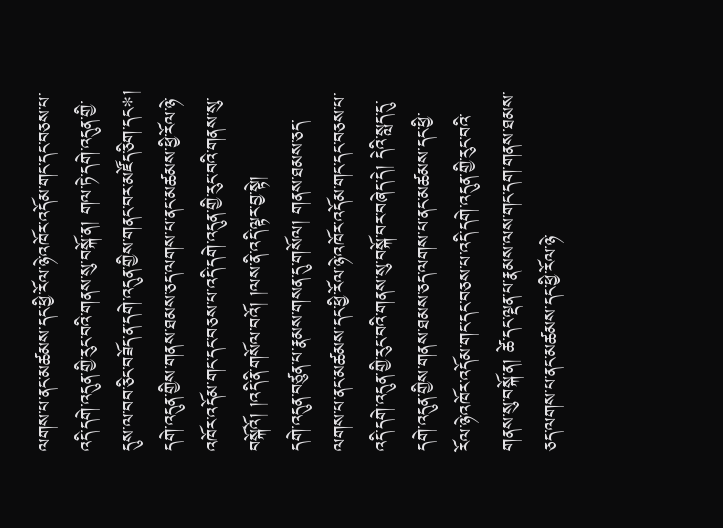ལགས་པ་ནང་མཚམས་དང་ཕྱི་རོལ་ཉེ་འཁོར་འདོམ་གང་དང་བཅས་པ་འདི་དགེ་འདུན་གྱི་རུང་བའི་གནས་སུ་བསྐོ་ན། གལ་ཏེ་དགེ་འདུན་གྱི་དུས་ལ་བབ་ཅིང་བཟོད་ན་དགེ་འདུན་གྱིས་གནང་བར་མཛོད་ཅིག་དང*། དགེ་འདུན་གྱིས་གནས་ཐམས་ཅད་ལགས་པ་ནང་མཚམས་ཕྱི་རོལ་ཉེ་འཁོར་འདོམ་གང་དང་བཅས་པ་འདི་དགེ་འདུན་གྱི་རུང་བའི་གནས་སུ་བསྐོའོ། །འདི་ནི་གསོལ་བའོ། །ལས་ནི་འདི་ལྟར་བྱ་སྟེ།
དགེ་འདུན་བཙུན་པ་རྣམས་གསན་དུ་གསོལ། གནས་ཐམས་ཅད་ལགས་པ་ནང་མཚམས་དང་ཕྱི་རོལ་ཉེ་འཁོར་འདོམ་གང་དང་བཅས་པ་འདི་དགེ་འདུན་གྱི་རུང་བའི་གནས་སུ་བསྐོ་བར་བཞེད་དེ། དེའི་སླད་དུ་དགེ་འདུན་གྱིས་གནས་ཐམས་ཅད་ལགས་པ་ནང་མཚམས་དང་ཕྱི་རོལ་ཉེ་འཁོར་འདོམ་གང་དང་བཅས་པ་འདི་དགེ་འདུན་གྱི་རུང་བའི་གནས་སུ་བསྐོ་ན། ཚེ་དང་ལྡན་པ་རྣམས་ལས་གང་དག་གནས་ཐམས་ཅད་ལགས་པ་ནང་མཚམས་དང་ཕྱི་རོལ་ཉེ་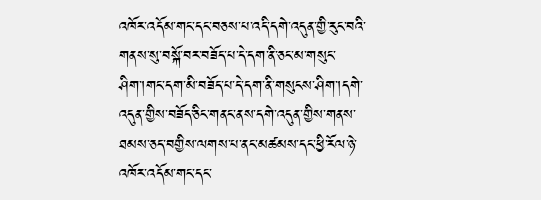འཁོར་འདོམ་གང་དང་བཅས་པ་འདི་དགེ་འདུན་གྱི་རུང་བའི་གནས་སུ་བསྐོ་བར་བཟོད་པ་དེ་དག་ནི་ཅང་མ་གསུང་ཤིག་།གང་དག་མི་བཟོད་པ་དེ་དག་ནི་གསུངས་ཤིག་།དགེ་འདུན་གྱིས་བཟོད་ཅིང་གནང་ནས་དགེ་འདུན་གྱིས་གནས་ཐམས་ཅད་བགྱིས་ལགས་པ་ནང་མཚམས་དང་ཕྱི་རོལ་ཉེ་འཁོར་འདོམ་གང་དང་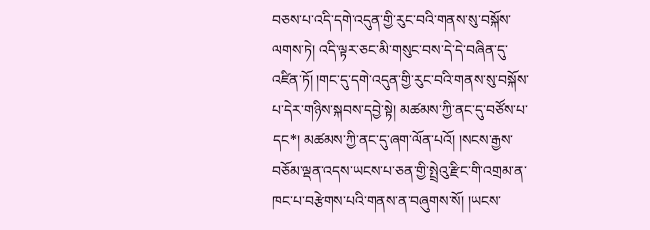བཅས་པ་འདི་དགེ་འདུན་གྱི་རུང་བའི་གནས་སུ་བསྐོས་ལགས་ཏེ། འདི་ལྟར་ཅང་མི་གསུང་བས་དེ་དེ་བཞིན་དུ་འཛིན་ཏོ། །གང་དུ་དགེ་འདུན་གྱི་རུང་བའི་གནས་སུ་བསྐོས་པ་དེར་གཉིས་སྐབས་དབྱེ་སྟེ། མཚམས་ཀྱི་ནང་དུ་བཙོས་པ་དང*། མཚམས་ཀྱི་ནང་དུ་ཞག་ལོན་པའོ། །སངས་རྒྱས་བཅོམ་ལྡན་འདས་ཡངས་པ་ཅན་གྱི་སྤྲེའུ་རྫིང་གི་འགྲམ་ན་ཁང་པ་བརྩེགས་པའི་གནས་ན་བཞུགས་སོ། །ཡངས་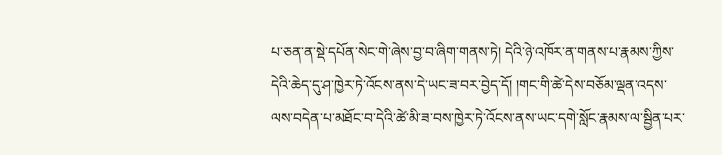པ་ཅན་ན་སྡེ་དཔོན་སེང་གེ་ཞེས་བྱ་བ་ཞིག་གནས་ཏེ། དེའི་ཉེ་འཁོར་ན་གནས་པ་རྣམས་ཀྱིས་དེའི་ཆེད་དུ་ཤ་ཁྱེར་ཏེ་འོངས་ནས་དེ་ཡང་ཟ་བར་བྱེད་དོ། །གང་གི་ཚེ་དེས་བཅོམ་ལྡན་འདས་ལས་བདེན་པ་མཐོང་བ་དེའི་ཚེ་མི་ཟ་བས་ཁྱེར་ཏེ་འོངས་ནས་ཡང་དགེ་སློང་རྣམས་ལ་སྦྱིན་པར་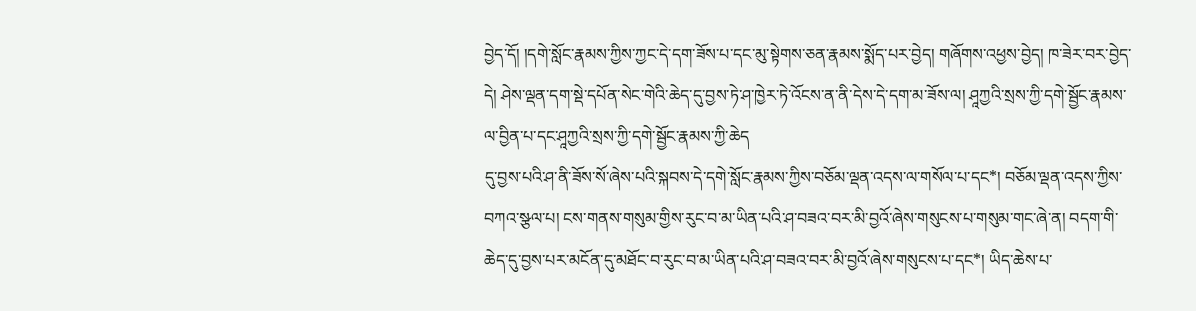བྱེད་དོ། །དགེ་སློང་རྣམས་ཀྱིས་ཀྱང་དེ་དག་ཟོས་པ་དང་མུ་སྟེགས་ཅན་རྣམས་སྨོད་པར་བྱེད། གཞོགས་འཕྱས་བྱེད། ཁ་ཟེར་བར་བྱེད་དེ། ཤེས་ལྡན་དག་སྡེ་དཔོན་སེང་གེའི་ཆེད་དུ་བྱས་ཏེ་ཤ་ཁྱེར་ཏེ་འོངས་ན་ནི་དེས་དེ་དག་མ་ཟོས་ལ། ཤཱཀྱའི་སྲས་ཀྱི་དགེ་སྦྱོང་རྣམས་ལ་བྱིན་པ་དང་ཤཱཀྱའི་སྲས་ཀྱི་དགེ་སྦྱོང་རྣམས་ཀྱི་ཆེད
དུ་བྱས་པའི་ཤ་ནི་ཟོས་སོ་ཞེས་པའི་སྐབས་དེ་དགེ་སློང་རྣམས་ཀྱིས་བཅོམ་ལྡན་འདས་ལ་གསོལ་པ་དང*། བཅོམ་ལྡན་འདས་ཀྱིས་བཀའ་སྩལ་པ། ངས་གནས་གསུམ་གྱིས་རུང་བ་མ་ཡིན་པའི་ཤ་བཟའ་བར་མི་བྱའོ་ཞེས་གསུངས་པ་གསུམ་གང་ཞེ་ན། བདག་གི་ཆེད་དུ་བྱས་པར་མངོན་དུ་མཐོང་བ་རུང་བ་མ་ཡིན་པའི་ཤ་བཟའ་བར་མི་བྱའོ་ཞེས་གསུངས་པ་དང*། ཡིད་ཆེས་པ་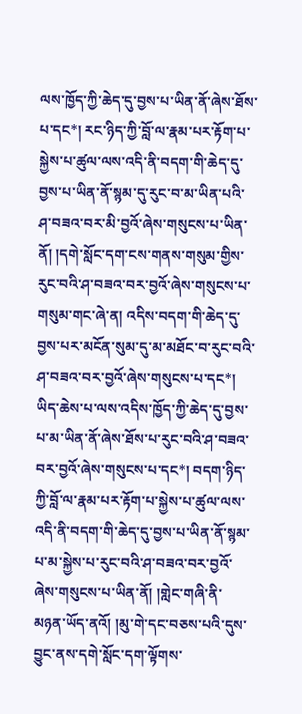ལས་ཁྱོད་ཀྱི་ཆེད་དུ་བྱས་པ་ཡིན་ནོ་ཞེས་ཐོས་པ་དང*། རང་ཉིད་ཀྱི་བློ་ལ་རྣམ་པར་རྟོག་པ་སྐྱེས་པ་ཚུལ་ལས་འདི་ནི་བདག་གི་ཆེད་དུ་བྱས་པ་ཡིན་ནོ་སྙམ་དུ་རུང་བ་མ་ཡིན་པའི་ཤ་བཟའ་བར་མི་བྱའོ་ཞེས་གསུངས་པ་ཡིན་ནོ། །དགེ་སློང་དག་ངས་གནས་གསུམ་གྱིས་རུང་བའི་ཤ་བཟའ་བར་བྱའོ་ཞེས་གསུངས་པ་གསུམ་གང་ཞེ་ན། འདིས་བདག་གི་ཆེད་དུ་བྱས་པར་མངོན་སུམ་དུ་མ་མཐོང་བ་རུང་བའི་ཤ་བཟའ་བར་བྱའོ་ཞེས་གསུངས་པ་དང*། ཡིད་ཆེས་པ་ལས་འདིས་ཁྱོད་ཀྱི་ཆེད་དུ་བྱས་པ་མ་ཡིན་ནོ་ཞེས་ཐོས་པ་རུང་བའི་ཤ་བཟའ་བར་བྱའོ་ཞེས་གསུངས་པ་དང*། བདག་ཉིད་ཀྱི་བློ་ལ་རྣམ་པར་རྟོག་པ་སྐྱེས་པ་ཚུལ་ལས་འདི་ནི་བདག་གི་ཆེད་དུ་བྱས་པ་ཡིན་ནོ་སྙམ་པ་མ་སྐྱེས་པ་རུང་བའི་ཤ་བཟའ་བར་བྱའོ་ཞེས་གསུངས་པ་ཡིན་ནོ། །གླེང་གཞི་ནི་མཉན་ཡོད་ནའོ། །མུ་གེ་དང་བཅས་པའི་དུས་བྱུང་ནས་དགེ་སློང་དག་ལྟོགས་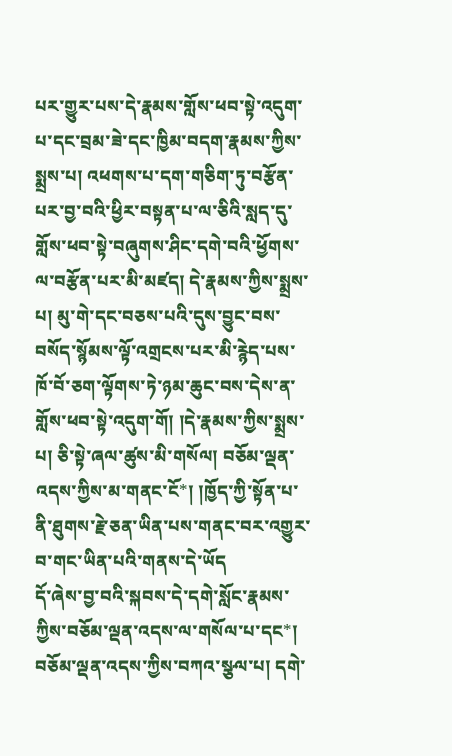པར་གྱུར་པས་དེ་རྣམས་གློས་ཕབ་སྟེ་འདུག་པ་དང་བྲམ་ཟེ་དང་ཁྱིམ་བདག་རྣམས་ཀྱིས་སྨྲས་པ། འཕགས་པ་དག་གཅིག་ཏུ་བརྩོན་པར་བྱ་བའི་ཕྱིར་བསྟན་པ་ལ་ཅིའི་སླད་དུ་གློས་ཕབ་སྟེ་བཞུགས་ཤིང་དགེ་བའི་ཕྱོགས་ལ་བརྩོན་པར་མི་མཛད། དེ་རྣམས་ཀྱིས་སྨྲས་པ། མུ་གེ་དང་བཅས་པའི་དུས་བྱུང་བས་བསོད་སྙོམས་ལྟོ་འགྲངས་པར་མི་རྙེད་པས་ཁོ་བོ་ཅག་ལྟོགས་ཏེ་ཉམ་ཆུང་བས་དེས་ན་གློས་ཕབ་སྟེ་འདུག་གོ། །དེ་རྣམས་ཀྱིས་སྨྲས་པ། ཅི་སྟེ་ཞལ་ཚུས་མི་གསོལ། བཅོམ་ལྡན་འདས་ཀྱིས་མ་གནང་ངོ*། །ཁྱོད་ཀྱི་སྟོན་པ་ནི་ཐུགས་རྗེ་ཅན་ཡིན་པས་གནང་བར་འགྱུར་བ་གང་ཡིན་པའི་གནས་དེ་ཡོད
དོ་ཞེས་བྱ་བའི་སྐབས་དེ་དགེ་སློང་རྣམས་ཀྱིས་བཅོམ་ལྡན་འདས་ལ་གསོལ་པ་དང*། བཅོམ་ལྡན་འདས་ཀྱིས་བཀའ་སྩལ་པ། དགེ་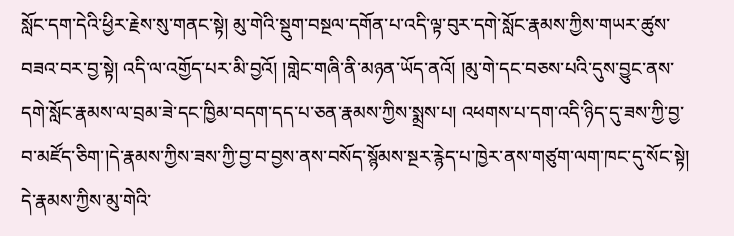སློང་དག་དེའི་ཕྱིར་རྗེས་སུ་གནང་སྟེ། མུ་གེའི་སྡུག་བསྔལ་དགོན་པ་འདི་ལྟ་བུར་དགེ་སློང་རྣམས་ཀྱིས་གཡར་ཚུས་བཟའ་བར་བྱ་སྟེ། འདི་ལ་འགྱོད་པར་མི་བྱའོ། །གླེང་གཞི་ནི་མཉན་ཡོད་ནའོ། །མུ་གེ་དང་བཅས་པའི་དུས་བྱུང་ནས་དགེ་སློང་རྣམས་ལ་བྲམ་ཟེ་དང་ཁྱིམ་བདག་དད་པ་ཅན་རྣམས་ཀྱིས་སྨྲས་པ། འཕགས་པ་དག་འདི་ཉིད་དུ་ཟས་ཀྱི་བྱ་བ་མཛོད་ཅིག་།དེ་རྣམས་ཀྱིས་ཟས་ཀྱི་བྱ་བ་བྱས་ནས་བསོད་སྙོམས་སྔར་རྙེད་པ་ཁྱེར་ནས་གཙུག་ལག་ཁང་དུ་སོང་སྟེ། དེ་རྣམས་ཀྱིས་མུ་གེའི་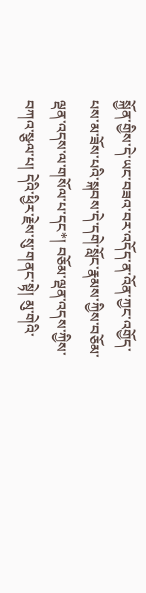སྐྱོན་གྱིས་དེ་ཡང་བཟའ་བར་འདོད་ན་འོན་ཀྱང་འགྱོད་པས་མ་ཟོས་པའི་སྐབས་དེ་དགེ་སློང་རྣམས་ཀྱིས་བཅོམ་ལྡན་འདས་ལ་གསོལ་པ་དང*། བཅོམ་ལྡན་འདས་ཀྱིས་བཀའ་སྩལ་པ། དེའི་ཕྱིར་རྗེས་སུ་གནང་སྟེ། མུ་གེའི་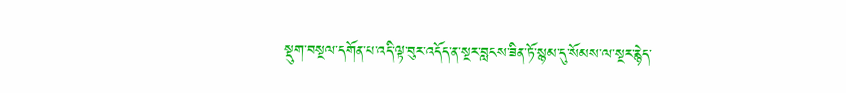སྡུག་བསྔལ་དགོན་པ་འདི་ལྟ་བུར་འདོད་ན་སྔར་བླངས་ཟིན་ཏོ་སྙམ་དུ་སོམས་ལ་སྔར་རྙེད་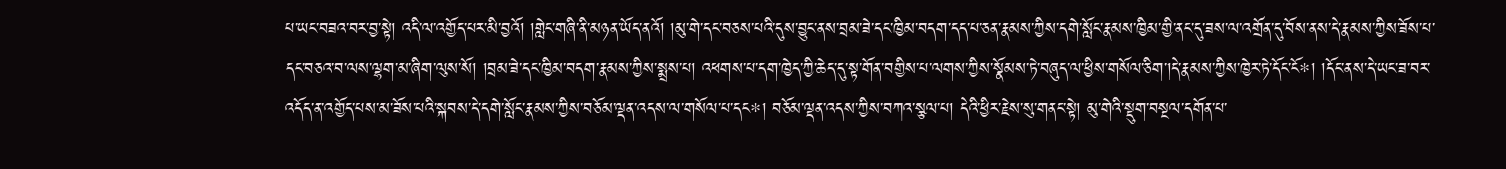པ་ཡང་བཟའ་བར་བྱ་སྟེ། འདི་ལ་འགྱོད་པར་མི་བྱའོ། །གླེང་གཞི་ནི་མཉན་ཡོད་ནའོ། །མུ་གེ་དང་བཅས་པའི་དུས་བྱུང་ནས་བྲམ་ཟེ་དང་ཁྱིམ་བདག་དད་པ་ཅན་རྣམས་ཀྱིས་དགེ་སློང་རྣམས་ཁྱིམ་གྱི་ནང་དུ་ཟས་ལ་འགྲོན་དུ་བོས་ནས་དེ་རྣམས་ཀྱིས་ཟོས་པ་དང་བཅའ་བ་ལས་ལྷག་མ་ཞིག་ལུས་སོ། །བྲམ་ཟེ་དང་ཁྱིམ་བདག་རྣམས་ཀྱིས་སྨྲས་པ། འཕགས་པ་དག་ཁྱེད་ཀྱི་ཆེད་དུ་སྟ་གོན་བགྱིས་པ་ལགས་ཀྱིས་སྣོམས་ཏེ་བཞུད་ལ་ཕྱིས་གསོལ་ཅིག་།དེ་རྣམས་ཀྱིས་ཁྱེར་ཏེ་དོང་ངོ*། །དོང་ནས་དེ་ཡང་ཟ་བར་འདོད་ན་འགྱོད་པས་མ་ཟོས་པའི་སྐབས་དེ་དགེ་སློང་རྣམས་ཀྱིས་བཅོམ་ལྡན་འདས་ལ་གསོལ་པ་དང*། བཅོམ་ལྡན་འདས་ཀྱིས་བཀའ་སྩལ་པ། དེའི་ཕྱིར་རྗེས་སུ་གནང་སྟེ། མུ་གེའི་སྡུག་བསྔལ་དགོན་པ་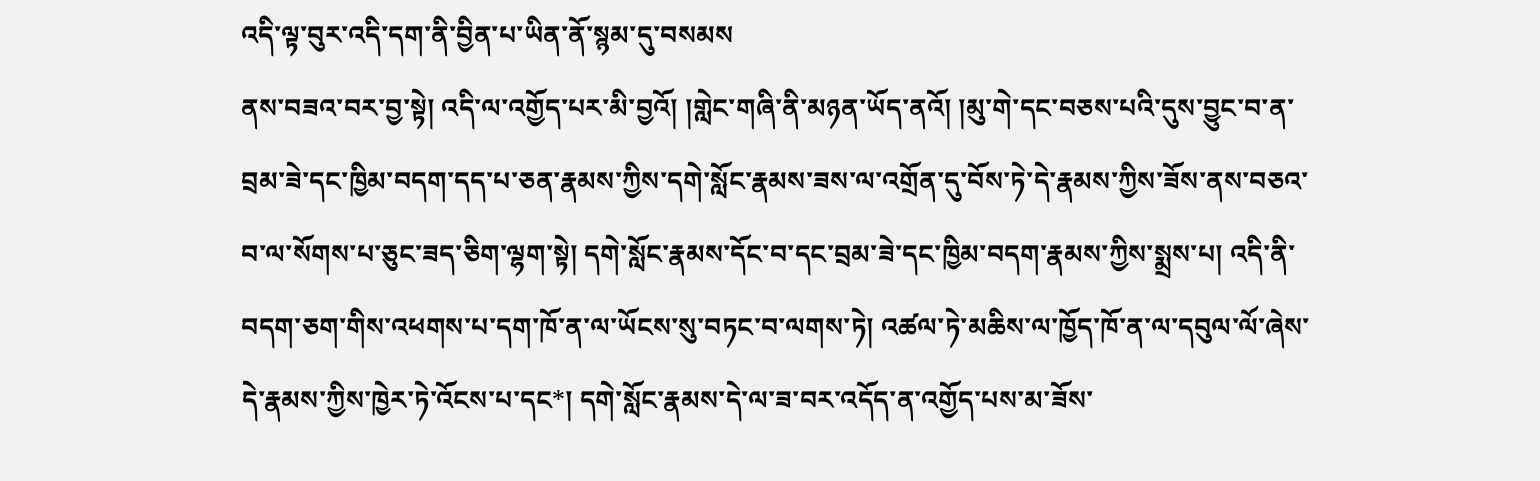འདི་ལྟ་བུར་འདི་དག་ནི་བྱིན་པ་ཡིན་ནོ་སྙམ་དུ་བསམས
ནས་བཟའ་བར་བྱ་སྟེ། འདི་ལ་འགྱོད་པར་མི་བྱའོ། །གླེང་གཞི་ནི་མཉན་ཡོད་ནའོ། །མུ་གེ་དང་བཅས་པའི་དུས་བྱུང་བ་ན་བྲམ་ཟེ་དང་ཁྱིམ་བདག་དད་པ་ཅན་རྣམས་ཀྱིས་དགེ་སློང་རྣམས་ཟས་ལ་འགྲོན་དུ་བོས་ཏེ་དེ་རྣམས་ཀྱིས་ཟོས་ནས་བཅའ་བ་ལ་སོགས་པ་ཅུང་ཟད་ཅིག་ལྷག་སྟེ། དགེ་སློང་རྣམས་དོང་བ་དང་བྲམ་ཟེ་དང་ཁྱིམ་བདག་རྣམས་ཀྱིས་སྨྲས་པ། འདི་ནི་བདག་ཅག་གིས་འཕགས་པ་དག་ཁོ་ན་ལ་ཡོངས་སུ་བཏང་བ་ལགས་ཏེ། འཚལ་ཏེ་མཆིས་ལ་ཁྱོད་ཁོ་ན་ལ་དབུལ་ལོ་ཞེས་དེ་རྣམས་ཀྱིས་ཁྱེར་ཏེ་འོངས་པ་དང*། དགེ་སློང་རྣམས་དེ་ལ་ཟ་བར་འདོད་ན་འགྱོད་པས་མ་ཟོས་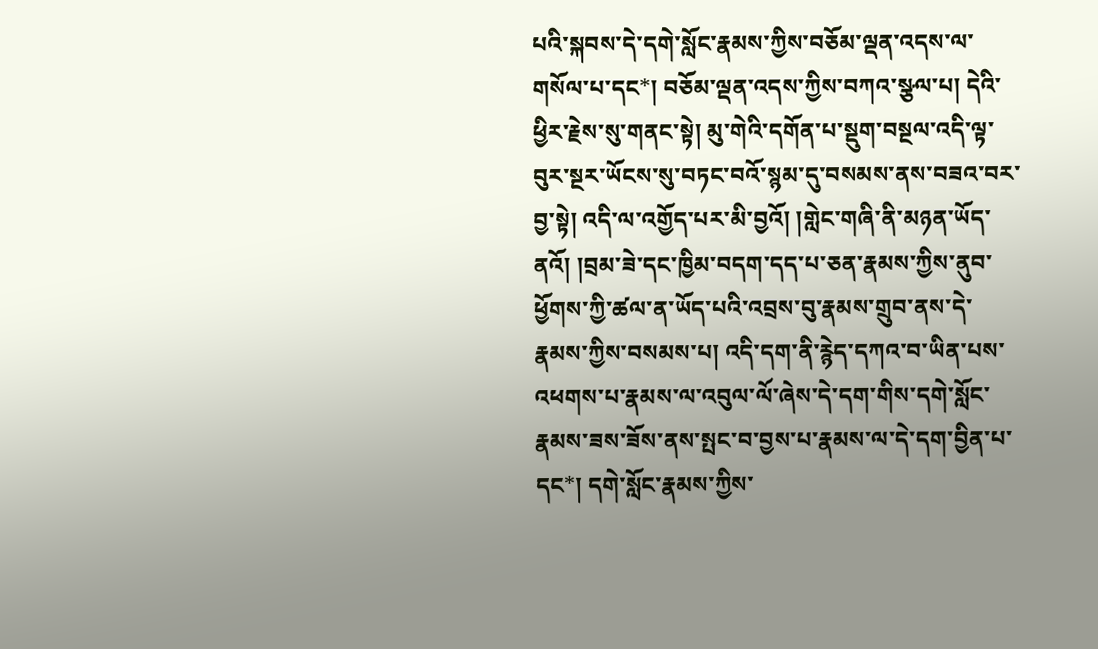པའི་སྐབས་དེ་དགེ་སློང་རྣམས་ཀྱིས་བཅོམ་ལྡན་འདས་ལ་གསོལ་པ་དང*། བཅོམ་ལྡན་འདས་ཀྱིས་བཀའ་སྩལ་པ། དེའི་ཕྱིར་རྗེས་སུ་གནང་སྟེ། མུ་གེའི་དགོན་པ་སྡུག་བསྔལ་འདི་ལྟ་བུར་སྔར་ཡོངས་སུ་བཏང་བའོ་སྙམ་དུ་བསམས་ནས་བཟའ་བར་བྱ་སྟེ། འདི་ལ་འགྱོད་པར་མི་བྱའོ། །གླེང་གཞི་ནི་མཉན་ཡོད་ནའོ། །བྲམ་ཟེ་དང་ཁྱིམ་བདག་དད་པ་ཅན་རྣམས་ཀྱིས་ནུབ་ཕྱོགས་ཀྱི་ཚལ་ན་ཡོད་པའི་འབྲས་བུ་རྣམས་གྲུབ་ནས་དེ་རྣམས་ཀྱིས་བསམས་པ། འདི་དག་ནི་རྙེད་དཀའ་བ་ཡིན་པས་འཕགས་པ་རྣམས་ལ་འབུལ་ལོ་ཞེས་དེ་དག་གིས་དགེ་སློང་རྣམས་ཟས་ཟོས་ནས་སྤང་བ་བྱས་པ་རྣམས་ལ་དེ་དག་བྱིན་པ་དང*། དགེ་སློང་རྣམས་ཀྱིས་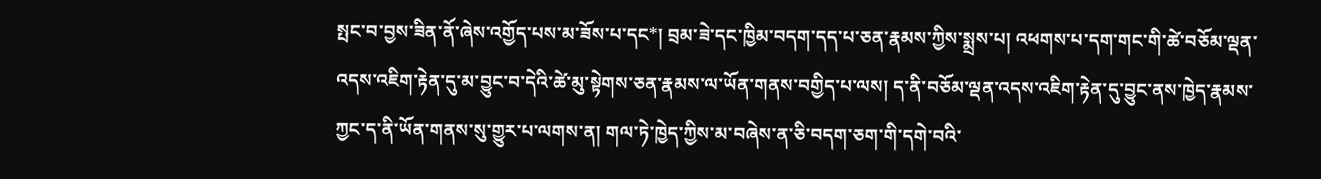སྤང་བ་བྱས་ཟིན་ནོ་ཞེས་འགྱོད་པས་མ་ཟོས་པ་དང*། བྲམ་ཟེ་དང་ཁྱིམ་བདག་དད་པ་ཅན་རྣམས་ཀྱིས་སྨྲས་པ། འཕགས་པ་དག་གང་གི་ཚེ་བཅོམ་ལྡན་འདས་འཇིག་རྟེན་དུ་མ་བྱུང་བ་དེའི་ཚེ་མུ་སྟེགས་ཅན་རྣམས་ལ་ཡོན་གནས་བགྱིད་པ་ལས། ད་ནི་བཅོམ་ལྡན་འདས་འཇིག་རྟེན་དུ་བྱུང་ནས་ཁྱེད་རྣམས་ཀྱང་ད་ནི་ཡོན་གནས་སུ་གྱུར་པ་ལགས་ན། གལ་ཏེ་ཁྱེད་ཀྱིས་མ་བཞེས་ན་ཅི་བདག་ཅག་གི་དགེ་བའི་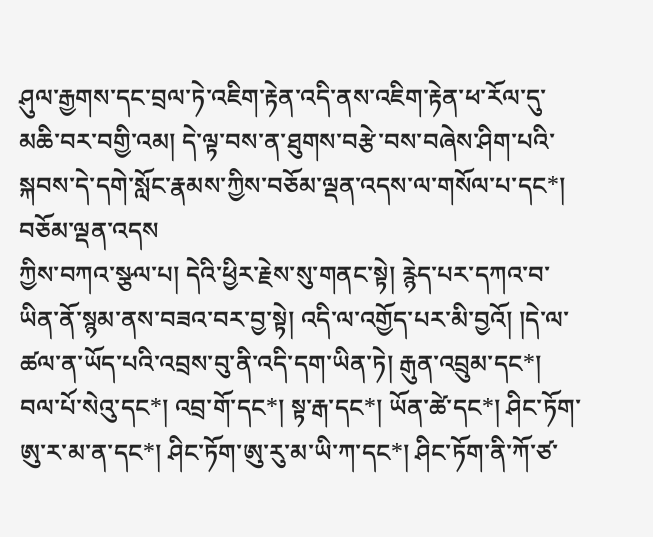ཤུལ་རྒྱགས་དང་བྲལ་ཏེ་འཇིག་རྟེན་འདི་ནས་འཇིག་རྟེན་ཕ་རོལ་དུ་མཆི་བར་བགྱི་འམ། དེ་ལྟ་བས་ན་ཐུགས་བརྩེ་བས་བཞེས་ཤིག་པའི་སྐབས་དེ་དགེ་སློང་རྣམས་ཀྱིས་བཅོམ་ལྡན་འདས་ལ་གསོལ་པ་དང*། བཅོམ་ལྡན་འདས
ཀྱིས་བཀའ་སྩལ་པ། དེའི་ཕྱིར་རྗེས་སུ་གནང་སྟེ། རྙེད་པར་དཀའ་བ་ཡིན་ནོ་སྙམ་ནས་བཟའ་བར་བྱ་སྟེ། འདི་ལ་འགྱོད་པར་མི་བྱའོ། །དེ་ལ་ཚལ་ན་ཡོད་པའི་འབྲས་བུ་ནི་འདི་དག་ཡིན་ཏེ། རྒུན་འབྲུམ་དང*། བལ་པོ་སེའུ་དང*། འབྲ་གོ་དང*། སྟ་རྒ་དང*། ཡོན་ཚེ་དང*། ཤིང་ཏོག་ཨུ་ར་མ་ན་དང*། ཤིང་ཏོག་ཨུ་རུ་མ་ཡི་ཀ་དང*། ཤིང་ཏོག་ནི་ཀོ་ཙ་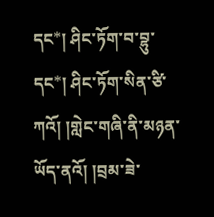དང*། ཤིང་ཏོག་བ་བྷུ་དང*། ཤིང་ཏོག་སིན་ཙི་ཀའོ། །གླེང་གཞི་ནི་མཉན་ཡོད་ནའོ། །བྲམ་ཟེ་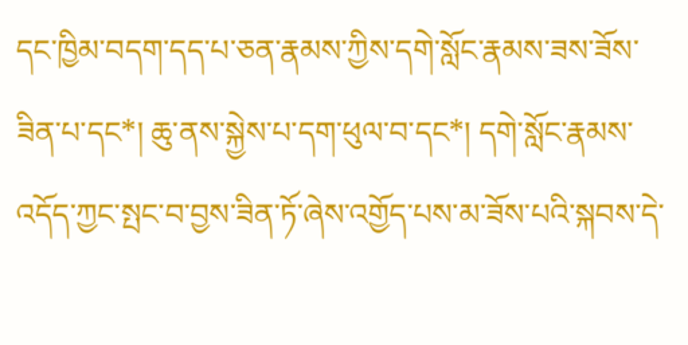དང་ཁྱིམ་བདག་དད་པ་ཅན་རྣམས་ཀྱིས་དགེ་སློང་རྣམས་ཟས་ཟོས་ཟིན་པ་དང*། ཆུ་ནས་སྐྱེས་པ་དག་ཕུལ་བ་དང*། དགེ་སློང་རྣམས་འདོད་ཀྱང་སྤང་བ་བྱས་ཟིན་ཏོ་ཞེས་འགྱོད་པས་མ་ཟོས་པའི་སྐབས་དེ་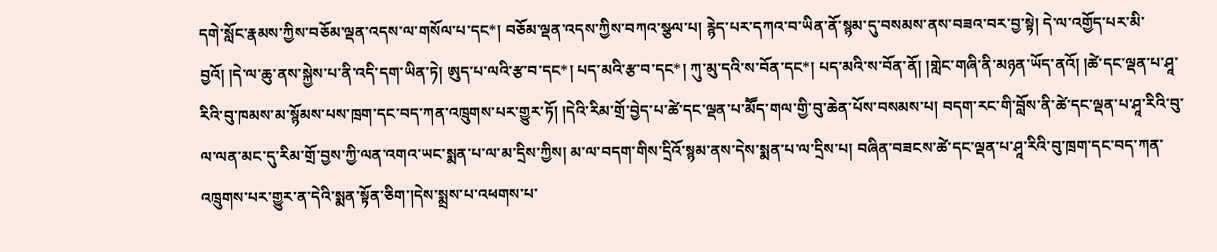དགེ་སློང་རྣམས་ཀྱིས་བཅོམ་ལྡན་འདས་ལ་གསོལ་པ་དང*། བཅོམ་ལྡན་འདས་ཀྱིས་བཀའ་སྩལ་པ། རྙེད་པར་དཀའ་བ་ཡིན་ནོ་སྙམ་དུ་བསམས་ནས་བཟའ་བར་བྱ་སྟེ། དེ་ལ་འགྱོད་པར་མི་བྱའོ། །དེ་ལ་ཆུ་ནས་སྐྱེས་པ་ནི་འདི་དག་ཡིན་ཏེ། ཨུད་པ་ལའི་རྩ་བ་དང*། པད་མའི་རྩ་བ་དང*། ཀུ་མུ་དའི་ས་བོན་དང*། པད་མའི་ས་བོན་ནོ། །གླེང་གཞི་ནི་མཉན་ཡོད་ནའོ། །ཚེ་དང་ལྡན་པ་ཤཱ་རིའི་བུ་ཁམས་མ་སྙོམས་པས་ཁྲག་དང་བད་ཀན་འཁྲུགས་པར་གྱུར་ཏོ། །དེའི་རིམ་གྲོ་བྱེད་པ་ཚེ་དང་ལྡན་པ་མཽད་གལ་གྱི་བུ་ཆེན་པོས་བསམས་པ། བདག་རང་གི་བློས་ནི་ཚེ་དང་ལྡན་པ་ཤཱ་རིའི་བུ་ལ་ལན་མང་དུ་རིམ་གྲོ་བྱས་ཀྱི་ལན་འགའ་ཡང་སྨན་པ་ལ་མ་དྲིས་ཀྱིས། མ་ལ་བདག་གིས་དྲིའོ་སྙམ་ནས་དེས་སྨན་པ་ལ་དྲིས་པ། བཞིན་བཟངས་ཚེ་དང་ལྡན་པ་ཤཱ་རིའི་བུ་ཁྲག་དང་བད་ཀན་འཁྲུགས་པར་གྱུར་ན་དེའི་སྨན་སྟོན་ཅིག་།དེས་སྨྲས་པ་འཕགས་པ་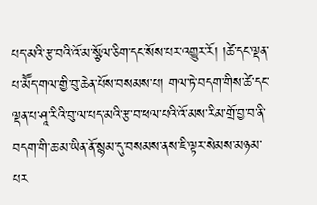པད་མའི་རྩ་བའི་འོ་མ་སྩོལ་ཅིག་དང་སོས་པར་འགྱུར་རོ། །ཚེ་དང་ལྡན་པ་མཽད་གལ་གྱི་བུ་ཆེན་པོས་བསམས་པ། གལ་ཏེ་བདག་གིས་ཚེ་དང་ལྡན་པ་ཤཱ་རིའི་བུ་ལ་པད་མའི་རྩ་བ་ཕལ་པའི་འོ་མས་རིམ་གྲོ་བྱ་བ་ནི་བདག་གི་ཆ་མ་ཡིན་ནོ་སྙམ་དུ་བསམས་ནས་ཇི་ལྟར་སེམས་མཉམ་པར